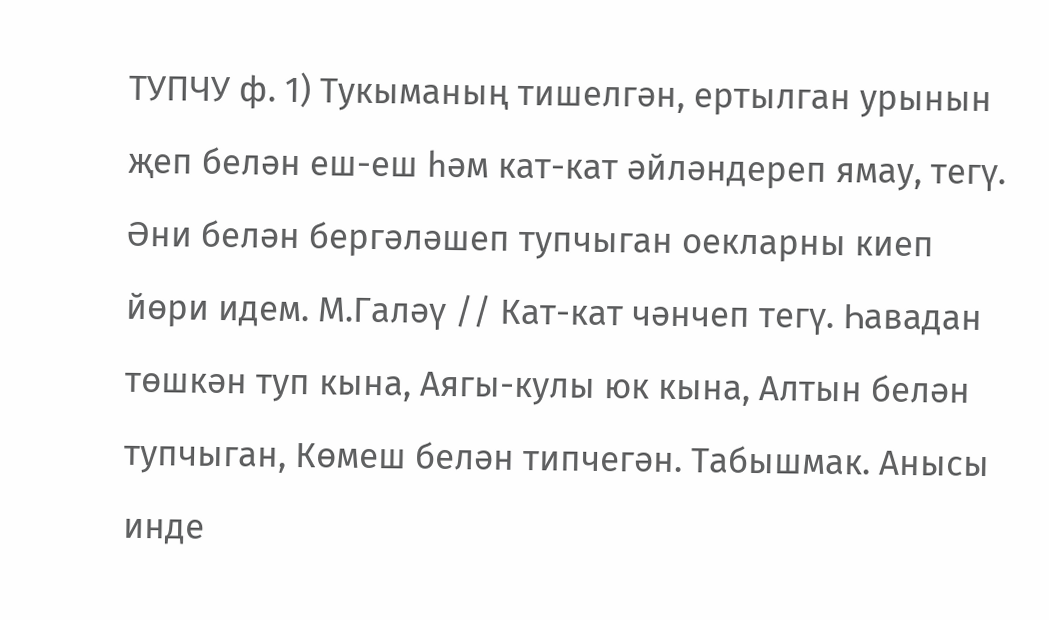ТУПЧУ ф. 1) Тукыманың тишелгән, ертылган урынын җеп белән еш-еш һәм кат-кат әйләндереп ямау, тегү. Әни белән бергәләшеп тупчыган оекларны киеп йөри идем. М.Галәү // Кат-кат чәнчеп тегү. Һавадан төшкән туп кына, Аягы-кулы юк кына, Алтын белән тупчыган, Көмеш белән типчегән. Табышмак. Анысы инде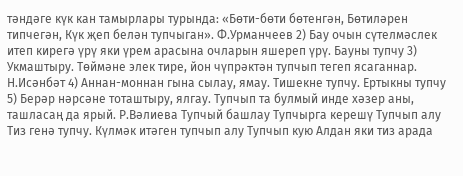тәндәге күк кан тамырлары турында: «Бөти-бөти бөтенгән, Бөтиләрен типчегән, Күк җеп белән тупчыган». Ф.Урманчеев 2) Бау очын сүтелмәслек итеп кирегә үрү яки үрем арасына очларын яшереп үрү. Бауны тупчу 3) Укмаштыру. Төймәне элек тире, йон чүпрәктән тупчып тегеп ясаганнар. Н.Исәнбәт 4) Аннан-моннан гына сылау, ямау. Тишекне тупчу. Ертыкны тупчу 5) Берәр нәрсәне тоташтыру, ялгау. Тупчып та булмый инде хәзер аны, ташласаң да ярый. Р.Вәлиева Тупчый башлау Тупчырга керешү Тупчып алу Тиз генә тупчу. Күлмәк итәген тупчып алу Тупчып кую Алдан яки тиз арада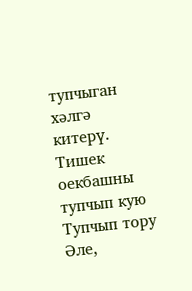тупчыган хәлгә китерү. Тишек оекбашны тупчып кую Тупчып тору Әле,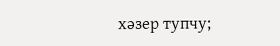хәзер тупчу;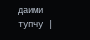даими тупчу |